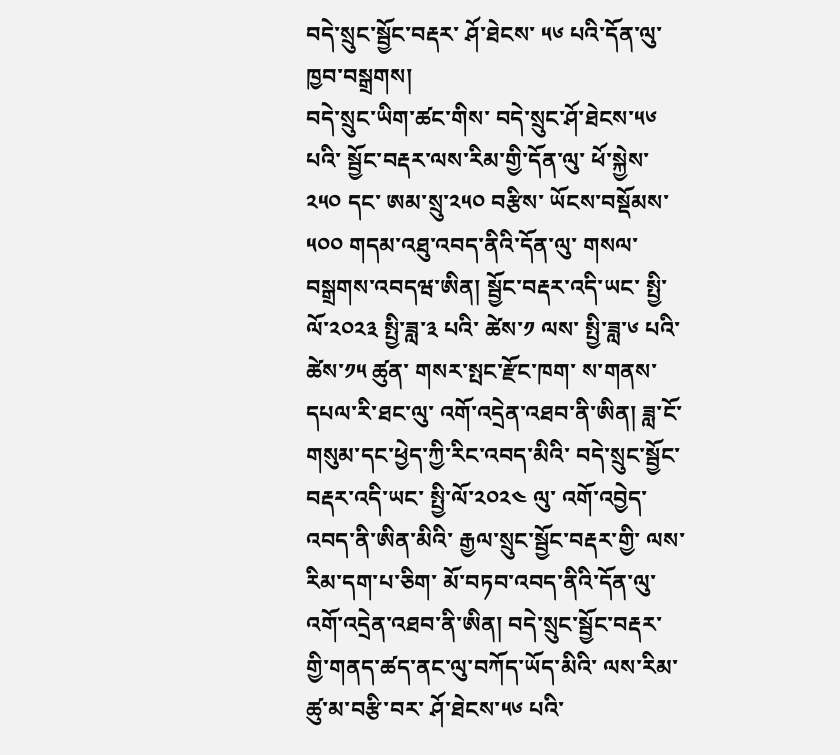བདེ་སྲུང་སྦྱོང་བརྡར་ ཤོ་ཐེངས་ ༥༦ པའི་དོན་ལུ་ ཁྱབ་བསྒྲགས།
བདེ་སྲུང་ཡིག་ཚང་གིས་ བདེ་སྲུང་ཤོ་ཐེངས་༥༦ པའི་ སྦྱོང་བརྡར་ལས་རིམ་གྱི་དོན་ལུ་ ཕོ་སྐྱེས་༢༥༠ དང་ ཨམ་སྲུ་༢༥༠ བརྩིས་ ཡོངས་བསྡོམས་ ༥༠༠ གདམ་འཐུ་འབད་ནིའི་དོན་ལུ་ གསལ་བསྒྲགས་འབདཝ་ཨིན། སྦྱོང་བརྡར་འདི་ཡང་ སྤྱི་ལོ་༢༠༢༣ སྤྱི་ཟླ་༣ པའི་ ཚེས་༡ ལས་ སྤྱི་ཟླ་༦ པའི་ཚེས་༡༥ ཚུན་ གསར་སྤང་རྫོང་ཁག་ ས་གནས་དཔལ་རི་ཐང་ལུ་ འགོ་འདྲེན་འཐབ་ནི་ཨིན། ཟླ་ངོ་གསུམ་དང་ཕྱེད་ཀྱི་རིང་འབད་མིའི་ བདེ་སྲུང་སྦྱོང་བརྡར་འདི་ཡང་ སྤྱི་ལོ་༢༠༢༤ ལུ་ འགོ་འབྱེད་འབད་ནི་ཨིན་མིའི་ རྒྱལ་སྲུང་སྦྱོང་བརྡར་གྱི་ ལས་རིམ་དག་པ་ཅིག་ མོ་བཏབ་འབད་ནིའི་དོན་ལུ་ འགོ་འདྲེན་འཐབ་ནི་ཨིན། བདེ་སྲུང་སྦྱོང་བརྡར་གྱི་གནད་ཚད་ནང་ལུ་བཀོད་ཡོད་མིའི་ ལས་རིམ་ཚུ་མ་བརྩི་བར་ ཤོ་ཐེངས་༥༦ པའི་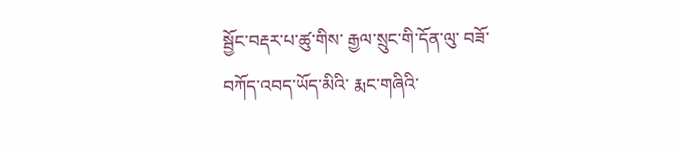སྦྱོང་བརྡར་པ་ཚུ་གིས་ རྒྱལ་སྲུང་གི་དོན་ལུ་ བཟོ་བཀོད་འབད་ཡོད་མིའི་ རྨང་གཞིའི་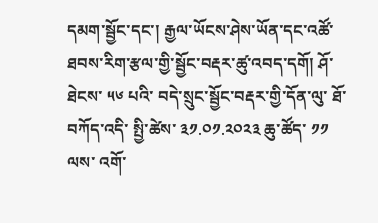དམག་སྦྱོང་དང་། རྒྱལ་ཡོངས་ཤེས་ཡོན་དང་འཚོ་ཐབས་རིག་རྩལ་གྱི་སྦྱོང་བརྡར་ཚུ་འབད་དགོ། ཤོ་ཐེངས་ ༥༦ པའི་ བདེ་སྲུང་སྦྱོང་བརྡར་གྱི་དོན་ལུ་ ཐོ་བཀོད་འདི་ སྤྱི་ཚེས་ ༣༡.༠༡.༢༠༢༣ ཆུ་ཚོད་ ༡༡ ལས་ འགོ་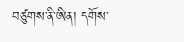བཙུགས་ནི་ཨིན། དགོས་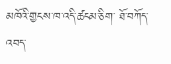མཁོའི་གྱངས་ཁ་འདི་ཚངམ་ཅིག་ ཐོ་བཀོད་འབད་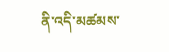ནི་འདི་མཚམས་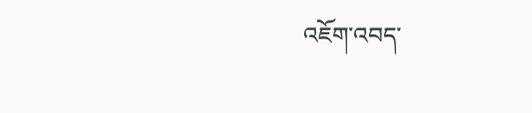འཇོག་འབད་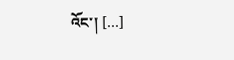འོང་། […]